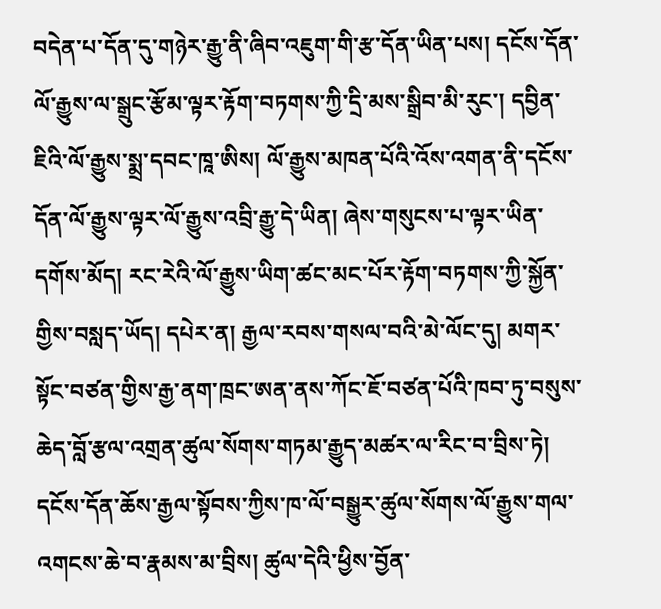བདེན་པ་དོན་དུ་གཉེར་རྒྱུ་ནི་ཞིབ་འཇུག་གི་རྩ་དོན་ཡིན་པས། དངོས་དོན་ལོ་རྒྱུས་ལ་སྒྲུང་རྩོམ་ལྟར་རྟོག་བཏགས་ཀྱི་དྲི་མས་སྒྲིབ་མི་རུང་། དབྱིན་ཇིའི་ལོ་རྒྱུས་སྨྲ་དབང་ཁཱ་ཨིས། ལོ་རྒྱུས་མཁན་པོའི་འོས་འགན་ནི་དངོས་དོན་ལོ་རྒྱུས་ལྟར་ལོ་རྒྱུས་འབྲི་རྒྱུ་དེ་ཡིན། ཞེས་གསུངས་པ་ལྟར་ཡིན་དགོས་མོད། རང་རེའི་ལོ་རྒྱུས་ཡིག་ཚང་མང་པོར་རྟོག་བཏགས་ཀྱི་སྐྱོན་གྱིས་བསླད་ཡོད། དཔེར་ན། རྒྱལ་རབས་གསལ་བའི་མེ་ལོང་དུ། མགར་སྟོང་བཙན་གྱིས་རྒྱ་ནག་ཁྲང་ཨན་ནས་ཀོང་ཇོ་བཙན་པོའི་ཁབ་ཏུ་བསུས་ཆེད་བློ་རྩལ་འགྲན་ཚུལ་སོགས་གཏམ་རྒྱུད་མཚར་ལ་རིང་བ་བྲིས་ཏེ། དངོས་དོན་ཆོས་རྒྱལ་སྟོབས་ཀྱིས་ཁ་ལོ་བསྒྱུར་ཚུལ་སོགས་ལོ་རྒྱུས་གལ་འགངས་ཆེ་བ་རྣམས་མ་བྲིས། ཚུལ་དེའི་ཕྱིས་བྱོན་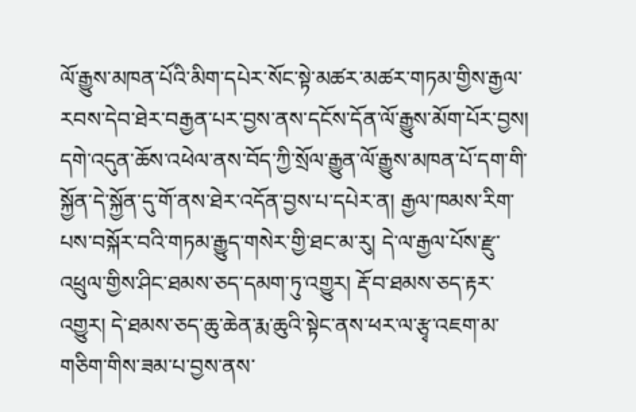ལོ་རྒྱུས་མཁན་པོའི་མིག་དཔེར་སོང་སྟེ་མཚར་མཚར་གཏམ་གྱིས་རྒྱལ་རབས་དེབ་ཐེར་བརྒྱན་པར་བྱས་ནས་དངོས་དོན་ལོ་རྒྱུས་མོག་པོར་བྱས། དགེ་འདུན་ཆོས་འཕེལ་ནས་བོད་ཀྱི་སྲོལ་རྒྱུན་ལོ་རྒྱུས་མཁན་པོ་དག་གི་སྐྱོན་དེ་སྐྱོན་དུ་གོ་ནས་ཐེར་འདོན་བྱས་པ་དཔེར་ན། རྒྱལ་ཁམས་རིག་པས་བསྐོར་བའི་གཏམ་རྒྱུད་གསེར་གྱི་ཐང་མ་རུ། དེ་ལ་རྒྱལ་པོས་རྫུ་འཕྲུལ་གྱིས་ཤིང་ཐམས་ཅད་དམག་ཏུ་འགྱུར། རྡོ་བ་ཐམས་ཅད་རྟར་འགྱུར། དེ་ཐམས་ཅད་ཆུ་ཆེན་རྨ་ཆུའི་སྟེང་ནས་ཕར་ལ་རྩྭ་འཇག་མ་གཅིག་གིས་ཟམ་པ་བྱས་ནས་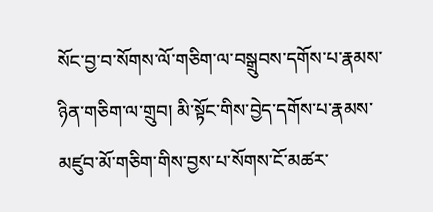སོང་བྱ་བ་སོགས་ལོ་གཅིག་ལ་བསྒྲུབས་དགོས་པ་རྣམས་ཉིན་གཅིག་ལ་གྲུབ། མི་སྟོང་གིས་བྱེད་དགོས་པ་རྣམས་མཛུབ་མོ་གཅིག་གིས་བྱས་པ་སོགས་ངོ་མཚར་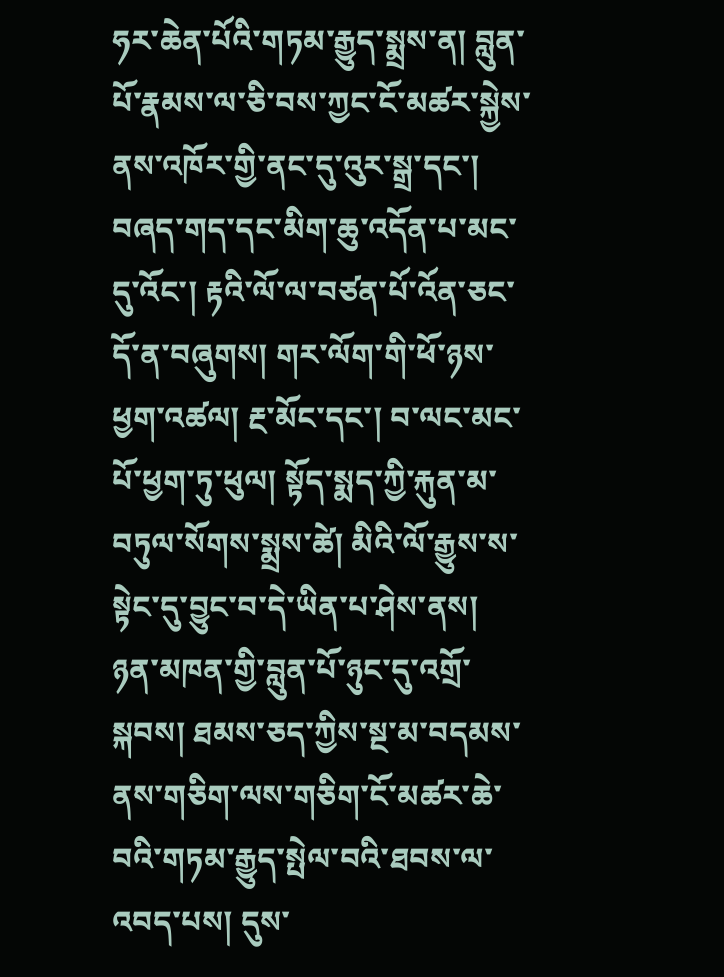ཧར་ཆེན་པོའི་གཏམ་རྒྱུད་སྨྲས་ན། བླུན་པོ་རྣམས་ལ་ཅི་བས་ཀྱང་ངོ་མཚར་སྐྱེས་ནས་འཁོར་གྱི་ནང་དུ་འུར་སྒྲ་དང་། བཞད་གད་དང་མིག་ཆུ་འདོན་པ་མང་དུ་འོང་། རྟའི་ལོ་ལ་བཙན་པོ་འོན་ཅང་དོ་ན་བཞུགས། གར་ལོག་གི་ཕོ་ཉས་ཕྱག་འཚལ། རྔ་མོང་དང་། བ་ལང་མང་པོ་ཕྱག་ཏུ་ཕུལ། སྟོད་སྨད་ཀྱི་རྐུན་མ་བཏུལ་སོགས་སྨྲས་ཚེ། མིའི་ལོ་རྒྱུས་ས་སྟེང་དུ་བྱུང་བ་དེ་ཡིན་པ་ཤེས་ནས། ཉན་མཁན་གྱི་བླུན་པོ་ཉུང་དུ་འགྲོ་སྐབས། ཐམས་ཅད་ཀྱིས་སྔ་མ་བདམས་ནས་གཅིག་ལས་གཅིག་ངོ་མཚར་ཆེ་བའི་གཏམ་རྒྱུད་སྤེལ་བའི་ཐབས་ལ་འབད་པས། དུས་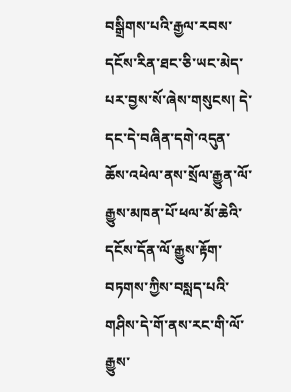བསྒྲིགས་པའི་རྒྱལ་རབས་དངོས་རིན་ཐང་ཅི་ཡང་མེད་པར་བྱས་སོ་ཞེས་གསུངས། དེ་དང་དེ་བཞིན་དགེ་འདུན་ཆོས་འཕེལ་ནས་སྲོལ་རྒྱུན་ལོ་རྒྱུས་མཁན་པོ་ཕལ་མོ་ཆེའི་དངོས་དོན་ལོ་རྒྱུས་རྟོག་བཏགས་ཀྱིས་བསླད་པའི་གཤིས་དེ་གོ་ནས་རང་གི་ལོ་རྒྱུས་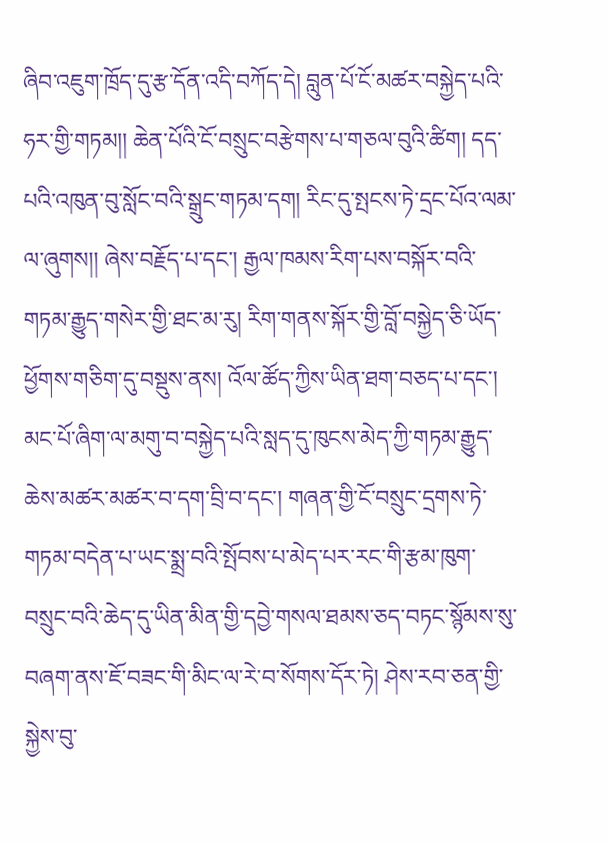ཞིབ་འཇུག་ཁྲོད་དུ་རྩ་དོན་འདི་བཀོད་དེ། བླུན་པོ་ངོ་མཚར་བསྐྱེད་པའི་ཧར་གྱི་གཏམ།། ཆེན་པོའི་ངོ་བསྲུང་བརྩེགས་པ་གཅལ་བུའི་ཚིག། དད་པའི་འཁུན་བུ་སློང་བའི་སྒྲུང་གཏམ་དག། རིང་དུ་སྤངས་ཏེ་དྲང་པོའ་ལམ་ལ་ཞུགས།། ཞེས་བརྗོད་པ་དང་། རྒྱལ་ཁམས་རིག་པས་བསྐོར་བའི་གཏམ་རྒྱུད་གསེར་གྱི་ཐང་མ་རུ། རིག་གནས་སྐོར་གྱི་བློ་བསྐྱེད་ཅི་ཡོད་ཕྱོགས་གཅིག་དུ་བསྡུས་ནས། འོལ་ཚོད་ཀྱིས་ཡིན་ཐག་བཅད་པ་དང་། མང་པོ་ཞིག་ལ་མགུ་བ་བསྐྱེད་པའི་སླད་དུ་ཁུངས་མེད་ཀྱི་གཏམ་རྒྱུད་ཆེས་མཚར་མཚར་བ་དག་བྲི་བ་དང་། གཞན་གྱི་ངོ་བསྲུང་དྲགས་ཏེ་གཏམ་བདེན་པ་ཡང་སྨྲ་བའི་སྤོབས་པ་མེད་པར་རང་གི་རྩམ་ཁུག་བསྲུང་བའི་ཆེད་དུ་ཡིན་མིན་གྱི་དབྱེ་གསལ་ཐམས་ཅད་བཏང་སྙོམས་སུ་བཞག་ནས་ཇོ་བཟང་གི་མིང་ལ་རེ་བ་སོགས་དོར་ཏེ། ཤེས་རབ་ཅན་གྱི་སྐྱེས་བུ་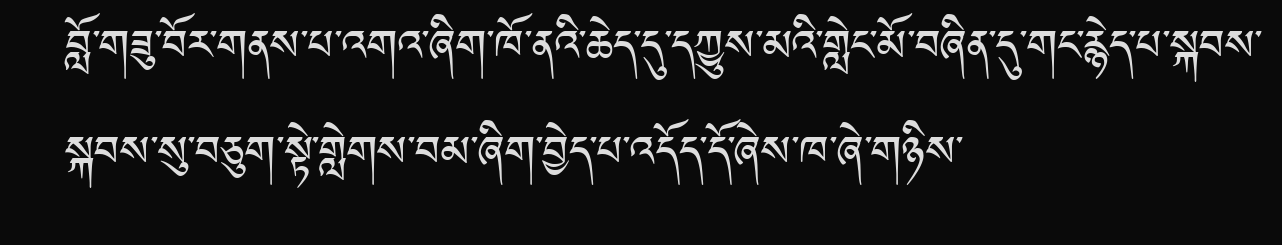བློ་གཟུ་བོར་གནས་པ་འགའ་ཞིག་ཁོ་ནའི་ཆེད་དུ་དཀྱུས་མའི་གླེང་མོ་བཞིན་དུ་གང་རྙེད་པ་སྐབས་སྐབས་སུ་བཅུག་སྟེ་གླེགས་བམ་ཞིག་བྱེད་པ་འདོད་དོ་ཞེས་ཁ་ཞེ་གཉིས་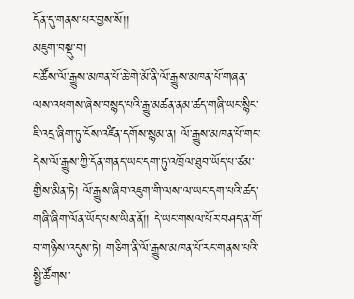དོན་དུ་གནས་པར་བྱས་སོ།།
མཇུག་བསྡུ་བ།
ང་ཚོས་ལོ་རྒྱུས་མཁན་པོ་ཆེ་གེ་མོ་ནི་ལོ་རྒྱུས་མཁན་པོ་གཞན་ལས་འཕགས་ཞེས་བསྙད་པའི་རྒྱུ་མཚན་ནམ་ཚད་གཞི་ཡང་སྙིང་ཇི་འདྲ་ཞིག་ཏུ་ངོས་འཛིན་དགོས་སྙམ་ན། ལོ་རྒྱུས་མཁན་པོ་གང་དེས་ལོ་རྒྱུས་ཀྱི་དོན་གནད་ཡང་དག་ཏུ་འཁྲོལ་ཐུབ་ཡོད་པ་ཙམ་གྱིས་མིན་ཏེ། ལོ་རྒྱུས་ཞིབ་འཇུག་གི་ལས་ལ་ཡང་དག་པའི་ཚད་གཞི་ཞིག་ལོན་ཡོད་པས་ཡིན་ནོ།། དེ་ཡང་གསལ་པོར་བཤད་ན་གོ་བ་གཉིས་འདུས་ཏེ། གཅིག་ནི་ལོ་རྒྱུས་མཁན་པོ་རང་གནས་པའི་སྤྱི་ཚོགས་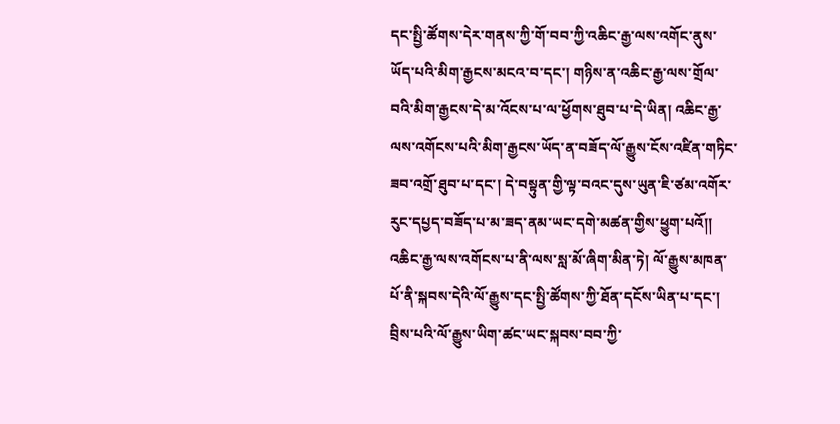དང་སྤྱི་ཚོགས་དེར་གནས་ཀྱི་གོ་བབ་ཀྱི་འཆིང་རྒྱ་ལས་འགོང་ནུས་ཡོད་པའི་མིག་རྒྱངས་མངའ་བ་དང་། གཉིས་ན་འཆིང་རྒྱ་ལས་གྲོལ་བའི་མིག་རྒྱངས་དེ་མ་འོངས་པ་ལ་ཕྱོགས་ཐུབ་པ་དེ་ཡིན། འཆིང་རྒྱ་ལས་འགོངས་པའི་མིག་རྒྱངས་ཡོད་ན་བཟོད་ལོ་རྒྱུས་ངོས་འཛིན་གཏིང་ཟབ་འགྲོ་ཐུབ་པ་དང་། དེ་བསྟུན་གྱི་ལྟ་བའང་དུས་ཡུན་ཇི་ཙམ་འགོར་རུང་དཔྱད་བཟོད་པ་མ་ཟད་ནམ་ཡང་དགེ་མཚན་གྱིས་ཕྱུག་པའོ།། འཆིང་རྒྱ་ལས་འགོངས་པ་ནི་ལས་སླ་མོ་ཞིག་མིན་ཏེ། ལོ་རྒྱུས་མཁན་པོ་ནི་སྐབས་དེའི་ལོ་རྒྱུས་དང་སྤྱི་ཚོགས་ཀྱི་ཐོན་དངོས་ཡིན་པ་དང་། བྲིས་པའི་ལོ་རྒྱུས་ཡིག་ཚང་ཡང་སྐབས་བབ་ཀྱི་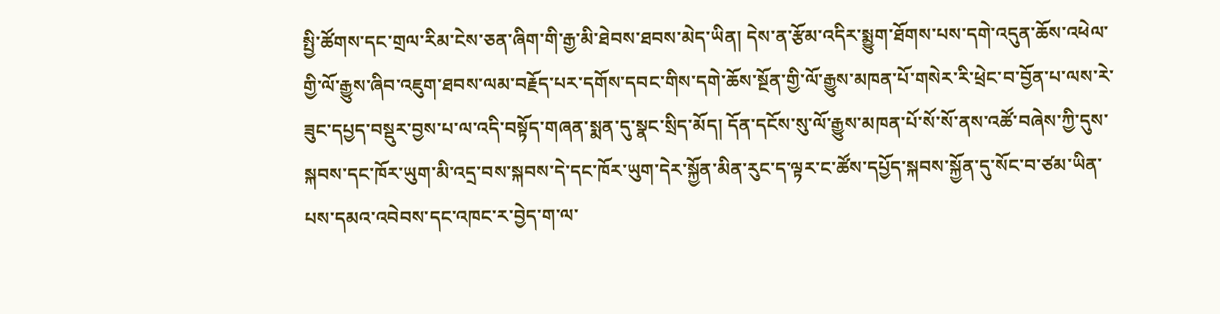སྤྱི་ཚོགས་དང་གྲལ་རིམ་ངེས་ཅན་ཞིག་གི་རྒྱ་མི་ཐེབས་ཐབས་མེད་ཡིན། དེས་ན་རྩོམ་འདིར་སྨྱུག་ཐོགས་པས་དགེ་འདུན་ཆོས་འཕེལ་གྱི་ལོ་རྒྱུས་ཞིབ་འཇུག་ཐབས་ལམ་བརྗོད་པར་དགོས་དབང་གིས་དགེ་ཆོས་སྔོན་གྱི་ལོ་རྒྱུས་མཁན་པོ་གསེར་རི་ཕྲེང་བ་བྱོན་པ་ལས་རེ་ཟུང་དཔྱད་བསྡུར་བྱས་པ་ལ་འདི་བསྟོད་གཞན་སྨན་དུ་སྣང་སྲིད་མོད། དོན་དངོས་སུ་ལོ་རྒྱུས་མཁན་པོ་སོ་སོ་ནས་འཚོ་བཞེས་ཀྱི་དུས་སྐབས་དང་ཁོར་ཡུག་མི་འདྲ་བས་སྐབས་དེ་དང་ཁོར་ཡུག་དེར་སྐྱོན་མིན་རུང་ད་ལྟར་ང་ཚོས་དཔྱོད་སྐབས་སྐྱོན་དུ་སོང་བ་ཙམ་ཡིན་པས་དམའ་འབེབས་དང་འཁང་ར་བྱེད་ག་ལ་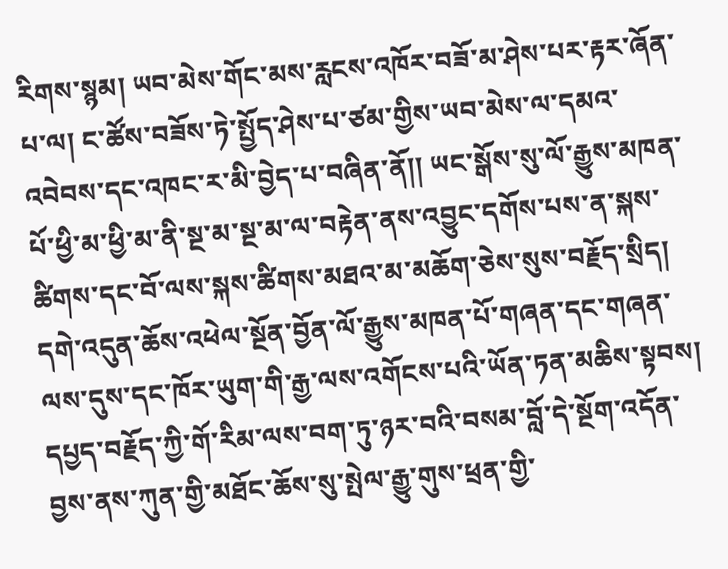རིགས་སྙམ། ཡབ་མེས་གོང་མས་རླངས་འཁོར་བཟོ་མ་ཤེས་པར་རྟར་ཞོན་པ་ལ། ང་ཚོས་བཟོས་ཏེ་སྤྱོད་ཤེས་པ་ཙམ་གྱིས་ཡབ་མེས་ལ་དམའ་འབེབས་དང་འཁང་ར་མི་བྱེད་པ་བཞིན་ནོ།། ཡང་སྒོས་སུ་ལོ་རྒྱུས་མཁན་པོ་ཕྱི་མ་ཕྱི་མ་ནི་སྔ་མ་སྔ་མ་ལ་བརྟེན་ནས་འབྱུང་དགོས་པས་ན་སྐས་ཚིགས་དང་བོ་ལས་སྐས་ཚིགས་མཐའ་མ་མཆོག་ཅེས་སུས་བརྗོད་སྲིད། དགེ་འདུན་ཆོས་འཕེལ་སྔོན་བྱོན་ལོ་རྒྱུས་མཁན་པོ་གཞན་དང་གཞན་ལས་དུས་དང་ཁོར་ཡུག་གི་རྒྱ་ལས་འགོངས་པའི་ཡོན་ཏན་མཆིས་སྟབས། དཔྱད་བརྗོད་ཀྱི་གོ་རིམ་ལས་བག་ཏུ་ཉར་བའི་བསམ་བློ་དེ་སྔོག་འདོན་བྱས་ནས་ཀུན་གྱི་མཐོང་ཆོས་སུ་སྤེལ་རྒྱུ་གུས་ཕྲན་གྱི་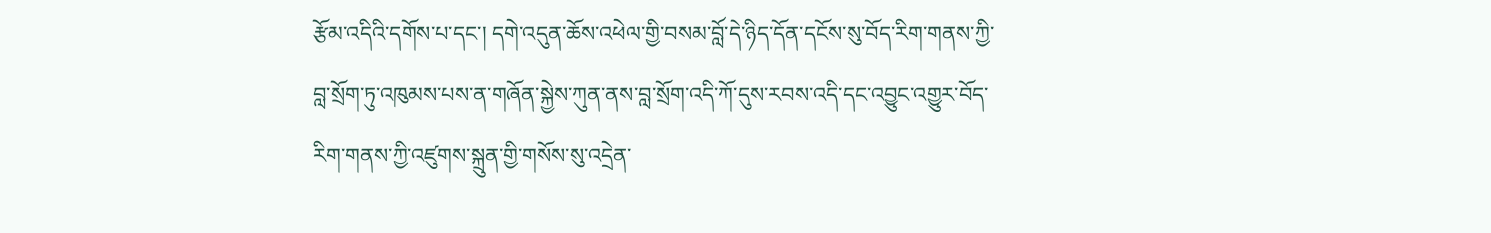རྩོམ་འདིའི་དགོས་པ་དང་། དགེ་འདུན་ཆོས་འཕེལ་གྱི་བསམ་བློ་དེ་ཉིད་དོན་དངོས་སུ་བོད་རིག་གནས་ཀྱི་བླ་སྲོག་ཏུ་འཁུམས་པས་ན་གཞོན་སྐྱེས་ཀུན་ནས་བླ་སྲོག་འདི་ཀོ་དུས་རབས་འདི་དང་འབྱུང་འགྱུར་བོད་རིག་གནས་ཀྱི་འཛུགས་སྐྲུན་གྱི་གསོས་སུ་འདྲེན་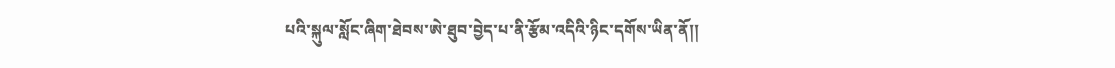པའི་སྐུལ་སློང་ཞིག་ཐེབས་ཨེ་ཐུབ་བྱེད་པ་ནི་རྩོམ་འདིའི་ཉིང་དགོས་ཡིན་ནོ།།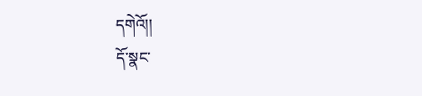དགེའོ།།
དོ་སྣང་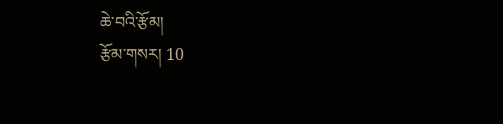ཆེ་བའི་རྩོམ།
རྩོམ་གསར། 10